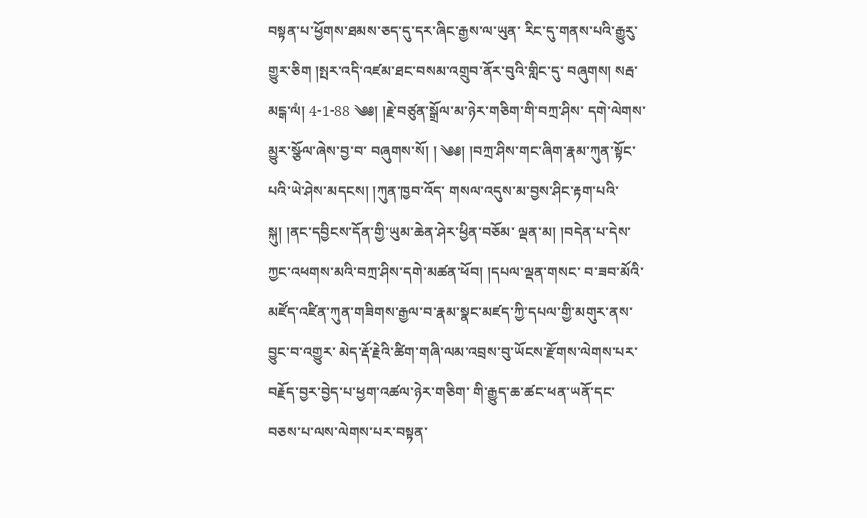བསྟན་པ་ཕྱོགས་ཐམས་ཅད་དུ་དར་ཞིང་རྒྱས་ལ་ཡུན་ རིང་དུ་གནས་པའི་རྒྱུརུ་གྱུར་ཅིག །སྤར་འདི་འཛམ་ཐང་བསམ་འགྲུབ་ནོར་བུའི་གླིང་དུ་ བཞུགས། སརྦ་མངྒ་ལཾ། 4-1-88 ༄༅། །རྗེ་བཙུན་སྒྲོལ་མ་ཉེར་གཅིག་གི་བཀྲ་ཤིས་ དགེ་ལེགས་མྱུར་སྩོལ་ཞེས་བྱ་བ་ བཞུགས་སོ། ། ༄༅། །བཀྲ་ཤིས་གང་ཞིག་རྣམ་ཀུན་སྟོང་པའི་ཡེ་ཤེས་མདངས། །ཀུན་ཁྱབ་འོད་ གསལ་འདུས་མ་བྱས་ཤིང་རྟག་པའི་སྐུ། །ནང་དབྱིངས་དོན་གྱི་ཡུམ་ཆེན་ཤེར་ཕྱིན་བཅོམ་ ལྡན་མ། །བདེན་པ་དེས་ཀྱང་འཕགས་མའི་བཀྲ་ཤིས་དགེ་མཚན་ཕོབ། །དཔལ་ལྡན་གསང་ བ་ཟབ་མོའི་མཛོད་འཛིན་ཀུན་གཟིགས་རྒྱལ་བ་རྣམ་སྣང་མཛད་ཀྱི་དཔལ་གྱི་མགུར་ནས་བྱུང་བ་འགྱུར་ མེད་རྡོ་རྗེའི་ཚིག་གཞི་ལམ་འབྲས་བུ་ཡོངས་རྫོགས་ལེགས་པར་བརྗོད་བྱར་བྱེད་པ་ཕྱག་འཚལ་ཉེར་གཅིག་ གི་རྒྱུད་ཆ་ཚང་ཕན་ཡནོ་དང་བཅས་པ་ལས་ལེགས་པར་བསྟན་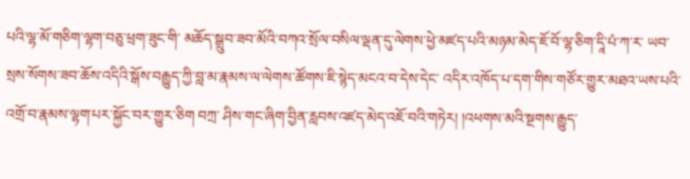པའི་ལྷ་མོ་གཅིག་ལྷག་བཅུ་ཕྲག་ཟུང་གི་ མཆོད་སྒྲུབ་ཟབ་མོའི་བཀའ་སྲོལ་བསིལ་ལྡན་དུ་ལེགས་ཕྱེ་མཛད་པའི་མཉམ་མེད་ཇོ་བོ་ལྷ་ཅིག་དཱི་པཾ་ཀ་ར་ ཡབ་སྲས་སོགས་ཟབ་ཆོས་འདིའི་སྒོས་བརྒྱུད་ཀྱི་བླ་མ་རྣམས་ལ་ལེགས་ཚོགས་ཇི་སྙེད་མངའ་བ་དེས་དེང་ འདིར་འཁོད་པ་དག་གིས་གཙོར་གྱུར་མཐའ་ཡས་པའི་འགྲོ་བ་རྣམས་ལྷག་པར་སྐྱོང་བར་གྱུར་ཅིག བཀྲ་ ཤིས་གང་ཞིག་བྱིན་རླབས་འཛད་མེད་འཇོ་བའི་གཏེར། །འཕགས་མའི་སྔགས་རྒྱུད་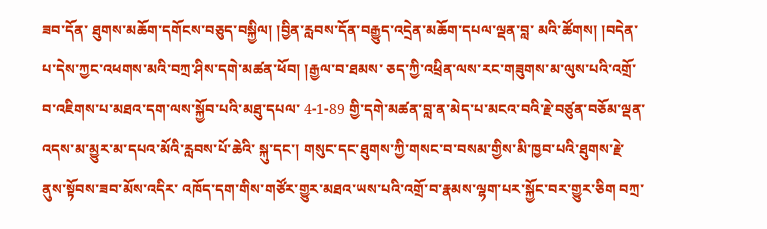ཟབ་དོན་ ཐུགས་མཆོག་དགོངས་བཅུད་བསྐྱིལ། །བྱིན་རླབས་དོན་བརྒྱུད་འདྲེན་མཆོག་དཔལ་ལྡན་བླ་ མའི་ཚོགས། །བདེན་པ་དེས་ཀྱང་འཕགས་མའི་བཀྲ་ཤིས་དགེ་མཚན་ཕོབ། །རྒྱལ་བ་ཐམས་ ཅད་ཀྱི་འཕྲིན་ལས་རང་གཟུགས་མ་ལུས་པའི་འགྲོ་བ་འཇིགས་པ་མཐའ་དག་ལས་སྐྱོབ་པའི་མཐུ་དཔལ་ 4-1-89 གྱི་དགེ་མཚན་བླ་ན་མེད་པ་མངའ་བའི་རྗེ་བཙུན་བཅོམ་ལྡན་འདས་མ་མྱུར་མ་དཔའ་མོའི་རླབས་པོ་ཆེའི་ སྐུ་དང་། གསུང་དང་ཐུགས་ཀྱི་གསང་བ་བསམ་གྱིས་མི་ཁྱབ་པའི་ཐུགས་རྗེ་ནུས་སྟོབས་ཟབ་མོས་འདིར་ འཁོད་དག་གིས་གཙོར་གྱུར་མཐའ་ཡས་པའི་འགྲོ་བ་རྣམས་ལྷག་པར་སྐྱོང་བར་གྱུར་ཅིག བཀྲ་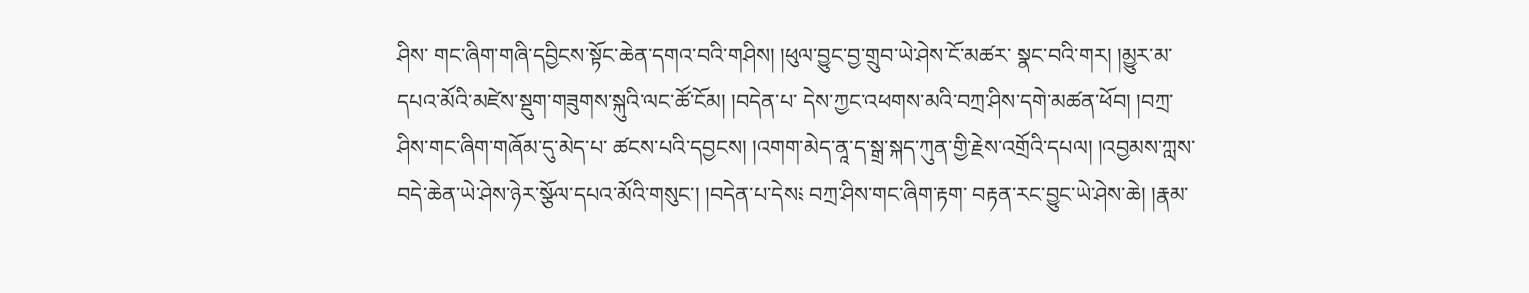ཤིས་ གང་ཞིག་གཞི་དབྱིངས་སྟོང་ཆེན་དགའ་བའི་གཤིས། །ཕུལ་བྱུང་བྱ་གྲུབ་ཡེ་ཤེས་ངོ་མཚར་ སྣང་བའི་གར། །མྱུར་མ་དཔའ་མོའི་མཛེས་སྡུག་གཟུགས་སྐུའི་ལང་ཚོ་ངོམ། །བདེན་པ་ དེས་ཀྱང་འཕགས་མའི་བཀྲ་ཤིས་དགེ་མཚན་ཕོབ། །བཀྲ་ཤིས་གང་ཞིག་གཞོམ་དུ་མེད་པ་ ཚངས་པའི་དབྱངས། །འགག་མེད་ནཱ་ད་སྒྲ་སྐད་ཀུན་གྱི་རྗེས་འགྲོའི་དཔལ། །འབྱམས་ཀླས་ བདེ་ཆེན་ཡེ་ཤེས་ཉེར་སྩོལ་དཔའ་མོའི་གསུང་། །བདེན་པ་དེས༴ བཀྲ་ཤིས་གང་ཞིག་རྟག་ བརྟན་རང་བྱུང་ཡེ་ཤེས་ཆེ། །རྣམ་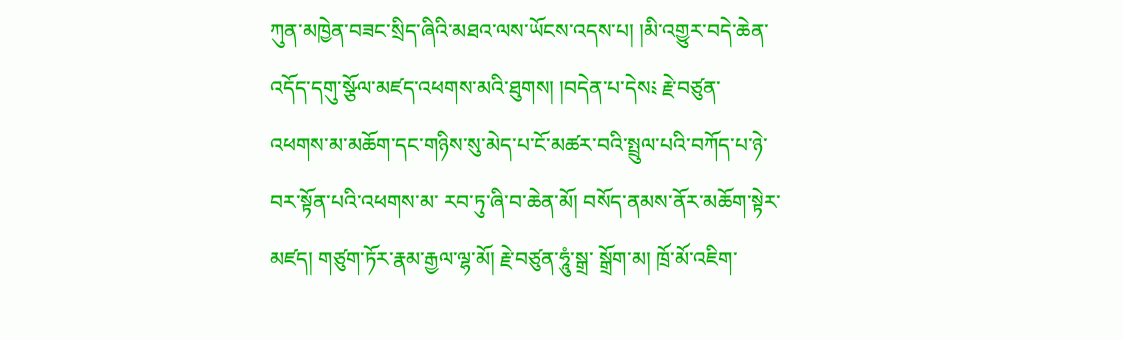ཀུན་མཁྱེན་བཟང་སྲིད་ཞིའི་མཐའ་ལས་ཡོངས་འདས་པ། །མི་འགྱུར་བདེ་ཆེན་འདོད་དགུ་སྩོལ་མཛད་འཕགས་མའི་ཐུགས། །བདེན་པ་དེས༴ རྗེ་བཙུན་ འཕགས་མ་མཆོག་དང་གཉིས་སུ་མེད་པ་ངོ་མཚར་བའི་སྤྲུལ་པའི་བཀོད་པ་ཉེ་བར་སྟོན་པའི་འཕགས་མ་ རབ་ཏུ་ཞི་བ་ཆེན་མོ། བསོད་ནམས་ནོར་མཆོག་སྟེར་མཛད། གཙུག་ཏོར་རྣམ་རྒྱལ་ལྷ་མོ། རྗེ་བཙུན་ཧཱུཾ་སྒྲ་ སྒྲོག་མ། ཁྲོ་མོ་འཇིག་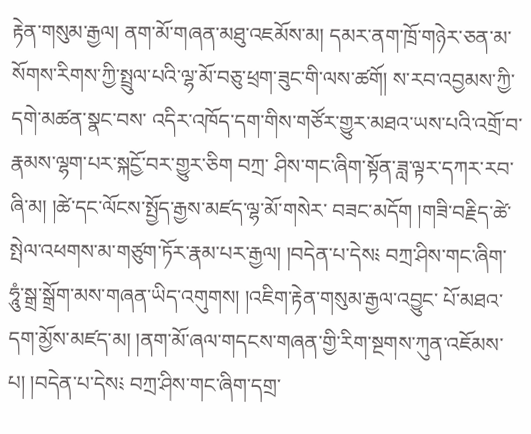རྟེན་གསུམ་རྒྱལ། ནག་མོ་གཞན་མཐུ་འཇམོས་མ། དམར་ནག་ཁྲོ་གཉེར་ཅན་མ་ སོགས་རིགས་ཀྱི་སྤྲུལ་པའི་ལྷ་མོ་བཅུ་ཕྲག་ཟུང་གི་ལས་ཚགོ། ས་རབ་འབྱམས་ཀྱི་དགེ་མཚན་སྣང་བས་ འདིར་འཁོད་དག་གིས་གཙོར་གྱུར་མཐའ་ཡས་པའི་འགྲོ་བ་རྣམས་ལྷག་པར་སྐངྱོ་བར་གྱུར་ཅིག བཀྲ་ ཤིས་གང་ཞིག་སྟོན་ཟླ་ལྟར་དཀར་རབ་ཞི་མ། །ཚེ་དང་ལོངས་སྤྱོད་རྒྱས་མཛད་ལྷ་མོ་གསེར་ བཟང་མདོག །གཟི་བརྗིད་ཚེ་སྤེལ་འཕགས་མ་གཙུག་ཏོར་རྣམ་པར་རྒྱལ། །བདེན་པ་དེས༴ བཀྲ་ཤིས་གང་ཞིག་ཧཱུཾ་སྒྲ་སྒྲོག་མས་གཞན་ཡིད་འགུགས། །འཇིག་རྟེན་གསུམ་རྒྱལ་འབྱུང་ པོ་མཐའ་དག་མྱོས་མཛད་མ། །ནག་མོ་ཞལ་གདངས་གཞན་གྱི་རིག་སྔགས་ཀུན་འཇོམས་པ། །བདེན་པ་དེས༴ བཀྲ་ཤིས་གང་ཞིག་དགྲ་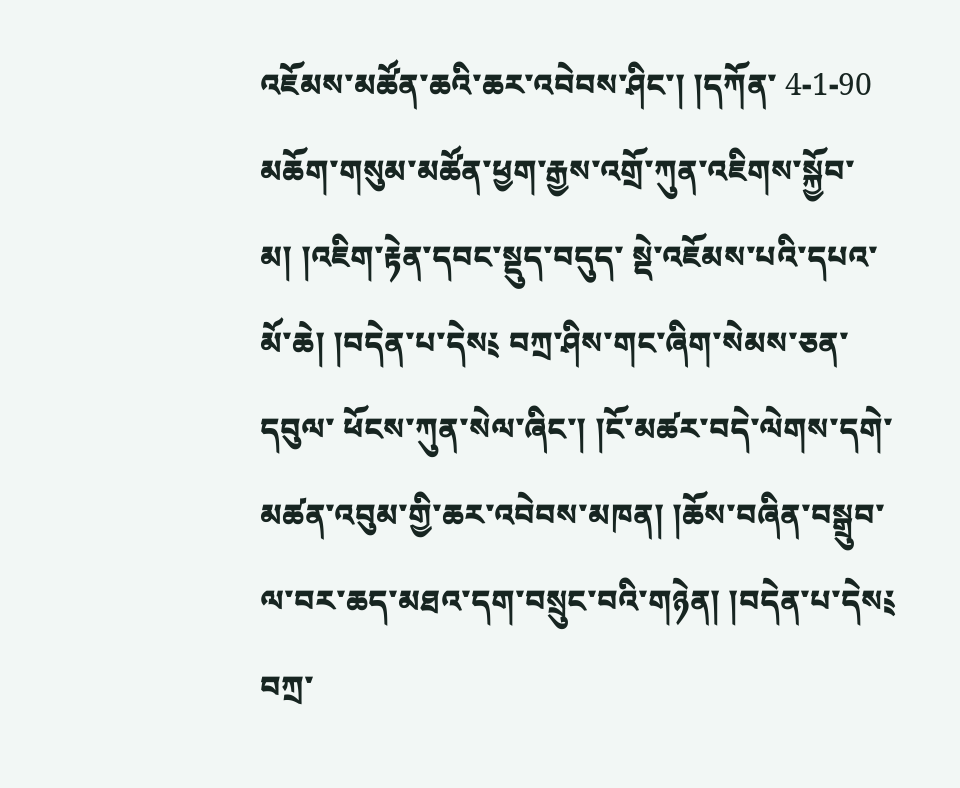འཇོམས་མཚོན་ཆའི་ཆར་འབེབས་ཤིང་། །དཀོན་ 4-1-90 མཆོག་གསུམ་མཚོན་ཕྱག་རྒྱས་འགྲོ་ཀུན་འཇིགས་སྐྱོབ་མ། །འཇིག་རྟེན་དབང་སྡུད་བདུད་ སྡེ་འཇོམས་པའི་དཔའ་མོ་ཆེ། །བདེན་པ་དེས༴ བཀྲ་ཤིས་གང་ཞིག་སེམས་ཅན་དབུལ་ ཕོངས་ཀུན་སེལ་ཞིང་། །ངོ་མཚར་བདེ་ལེགས་དགེ་མཚན་འབུམ་གྱི་ཆར་འབེབས་མཁན། །ཆོས་བཞིན་བསྒྲུབ་ལ་བར་ཆད་མཐའ་དག་བསྲུང་བའི་གཉེན། །བདེན་པ་དེས༴ བཀྲ་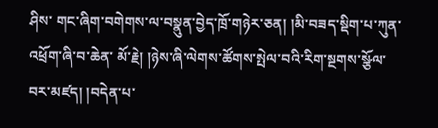ཤིས་ གང་ཞིག་བགེགས་ལ་བསྣུན་བྱེད་ཁྲོ་གཉེར་ཅན། །མི་བཟད་སྡིག་པ་ཀུན་འཕྲོག་ཞི་བ་ཆེན་ མོ་རྗེ། །ཉེས་ཞི་ལེགས་ཚོགས་སྤེལ་བའི་རིག་སྔགས་སྩོལ་བར་མཛད། །བདེན་པ་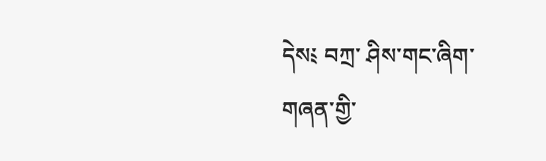དེས༴ བཀྲ་ ཤིས་གང་ཞིག་གཞན་གྱི་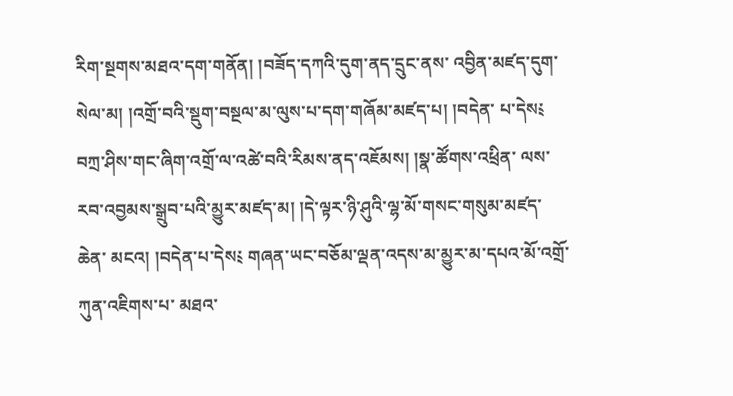རིག་སྔགས་མཐའ་དག་གནོན། །བཟོད་དཀའི་དུག་ནད་དྲུང་ནས་ འབྱིན་མཛད་དུག་སེལ་མ། །འགྲོ་བའི་སྡུག་བསྔལ་མ་ལུས་པ་དག་གཞོམ་མཛད་པ། །བདེན་ པ་དེས༴ བཀྲ་ཤིས་གང་ཞིག་འགྲོ་ལ་འཚེ་བའི་རིམས་ནད་འཇོམས། །སྣ་ཚོགས་འཕྲིན་ ལས་རབ་འབྱམས་སྒྲུབ་པའི་མྱུར་མཛད་མ། །དེ་ལྟར་ཉི་ཤུའི་ལྷ་མོ་གསང་གསུམ་མཛད་ཆེན་ མངའ། །བདེན་པ་དེས༴ གཞན་ཡང་བཅོམ་ལྡན་འདས་མ་མྱུར་མ་དཔའ་མོ་འགྲོ་ཀུན་འཇིགས་པ་ མཐའ་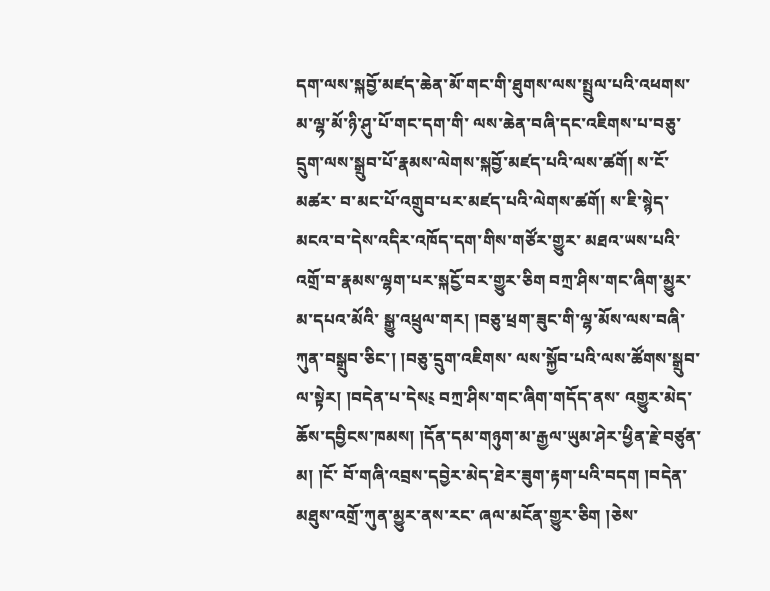དག་ལས་སྐབྱོ་མཛད་ཆེན་མོ་གང་གི་ཐུགས་ལས་སྤྲུལ་པའི་འཕགས་མ་ལྷ་མོ་ཉི་ཤུ་པོ་གང་དག་གི་ ལས་ཆེན་བཞི་དང་འཇིགས་པ་བཅུ་དྲུག་ལས་སྒྲུབ་པོ་རྣམས་ལེགས་སྐབྱོ་མཛད་པའི་ལས་ཚགོ། ས་ངོ་མཚར་ བ་མང་པོ་འགྲུབ་པར་མཛད་པའི་ལེགས་ཚགོ། ས་ཇི་སྙེད་མངའ་བ་དེས་འདིར་འཁོད་དག་གིས་གཙོར་གྱུར་ མཐའ་ཡས་པའི་འགྲོ་བ་རྣམས་ལྷག་པར་སྐངྱོ་བར་གྱུར་ཅིག བཀྲ་ཤིས་གང་ཞིག་མྱུར་མ་དཔའ་མོའི་ སྒྱུ་འཕྲུལ་གར། །བཅུ་ཕྲག་ཟུང་གི་ལྷ་མོས་ལས་བཞི་ཀུན་བསྒྲུབ་ཅིང་། །བཅུ་དྲུག་འཇིགས་ ལས་སྐྱོབ་པའི་ལས་ཚོགས་སྒྲུབ་ལ་སྟེར། །བདེན་པ་དེས༴ བཀྲ་ཤིས་གང་ཞིག་གདོད་ནས་ འགྱུར་མེད་ཆོས་དབྱིངས་ཁམས། །དོན་དམ་གཉུག་མ་རྒྱལ་ཡུམ་ཤེར་ཕྱིན་རྗེ་བཙུན་མ། །ངོ་ བོ་གཞི་འབྲས་དབྱེར་མེད་ཐེར་ཟུག་རྟག་པའི་བདག །བདེན་མཐུས་འགྲོ་ཀུན་མྱུར་ནས་རང་ ཞལ་མངོན་གྱུར་ཅིག །ཅེས་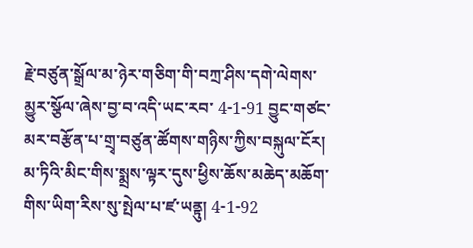རྗེ་བཙུན་སྒྲོལ་མ་ཉེར་གཅིག་གི་བཀྲ་ཤིས་དགེ་ལེགས་མྱུར་སྩོལ་ཞེས་བྱ་བ་འདི་ཡང་རབ་ 4-1-91 བྱུང་གཙང་མར་བརྩོན་པ་གྲྭ་བཙུན་ཚོགས་གཉིས་ཀྱིས་བསྐུལ་ངོར། མ་ཏིའི་མིང་གིས་སྨྲས་ལྟར་དུས་ཕྱིས་ཆོས་མཆེད་མཆོག་ གིས་ཡིག་རིས་སུ་སྤེལ་པ་ཛ་ཡནྟུ། 4-1-92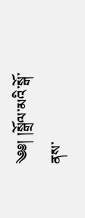༄༅། །སྒྲོལ་མའི་སྒོ་ནས་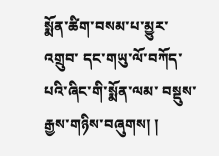སྨོན་ཚིག་བསམ་པ་མྱུར་འགྲུབ་ དང་གཡུ་ལོ་བཀོད་པའི་ཞིང་གི་སྨོན་ལམ་ བསྡུས་རྒྱས་གཉིས་བཞུགས། །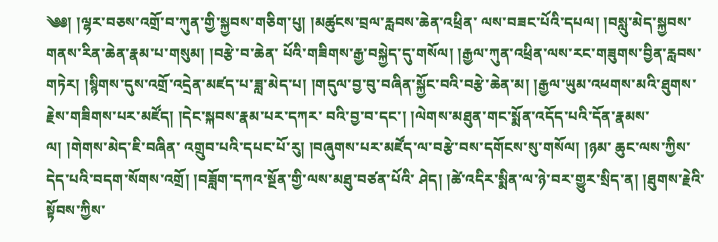༄༅། །ལྷར་བཅས་འགྲོ་བ་ཀུན་གྱི་སྐྱབས་གཅིག་པུ། །མཚུངས་བྲལ་རླབས་ཆེན་འཕྲིན་ ལས་བཟང་པོའི་དཔལ། །བསླུ་མེད་སྐྱབས་གནས་རིན་ཆེན་རྣམ་པ་གསུམ། །བརྩེ་བ་ཆེན་ པོའི་གཟིགས་རྒྱ་བསྐྱེད་དུ་གསོལ། །རྒྱལ་ཀུན་འཕྲིན་ལས་རང་གཟུགས་བྱིན་རླབས་གཏེར། །སྙིགས་དུས་འགྲོ་འདྲེན་མཛད་པ་ཟླ་མེད་པ། །གདུལ་བྱ་བུ་བཞིན་སྐྱོང་བའི་བརྩེ་ཆེན་མ། །རྒྱལ་ཡུམ་འཕགས་མའི་ཐུགས་རྗེས་གཟིགས་པར་མཛོད། །དེང་སྐབས་རྣམ་པར་དཀར་ བའི་བྱ་བ་དང་། །ལེགས་མཐུན་གང་སྨོན་འདོད་པའི་དོན་རྣམས་ལ། །གེགས་མེད་ཇི་བཞིན་ འགྲུབ་པའི་དཔང་པོ་རུ། །བཞུགས་པར་མཛོད་ལ་བརྩེ་བས་དགོངས་སུ་གསོལ། །ཉམ་ ཆུང་ལས་ཀྱིས་དེད་པའི་བདག་སོགས་འགྲོ། །བཟློག་དཀའ་སྔོན་གྱི་ལས་མཐུ་བཙན་པོའི་ ཤེད། །ཚེ་འདིར་སྨིན་ལ་ཉེ་བར་གྱུར་སྲིད་ན། །ཐུགས་རྗེའི་སྟོབས་ཀྱིས་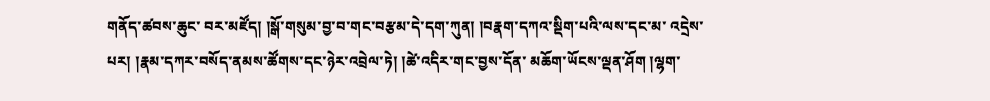གནོད་ཚབས་ཆུང་ བར་མཛོད། །སྒོ་གསུམ་བྱ་བ་གང་བརྩམ་དེ་དག་ཀུན། །བརྣག་དཀའ་སྡིག་པའི་ལས་དང་མ་ འདྲེས་པར། །རྣམ་དཀར་བསོད་ནམས་ཚོགས་དང་ཉེར་འབྲེལ་ཏེ། །ཚེ་འདིར་གང་བྱས་དོན་ མཆོག་ཡོངས་ལྡན་ཤོག །ལྷག་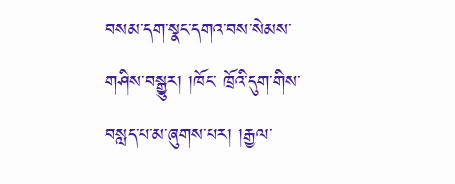བསམ་དག་སྣང་དགའ་བས་སེམས་གཤིས་བསྒྱུར། །ཁོང་ ཁྲོའི་དུག་གིས་བསླད་པ་མ་ཞུགས་པར། །རྒྱལ་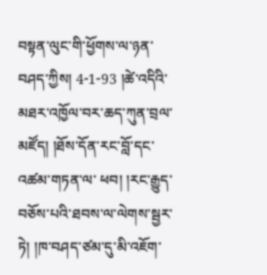བསྟན་ལུང་གི་ཕྱོགས་ལ་ཉན་བཤད་ཀྱིས། 4-1-93 །ཚེ་འདིའི་མཐར་འཁྱོལ་བར་ཆད་ཀུན་བྲལ་མཛོད། །ཐོས་དོན་རང་བློ་དང་འཚམ་གཏན་ལ་ ཕབ། །རང་རྒྱུད་བཅོས་པའི་ཐབས་ལ་ལེགས་སྦྱར་ཏེ། །ཁ་བཤད་ཙམ་དུ་མི་འཇོག་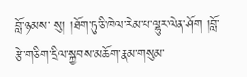བློ་ཉམས་ སུ། །ཐོག་ཏུ་ཅི་ཁེལ་རེམ་པ་ལྷུར་ལེན་ཤོག །བློ་རྩེ་གཅིག་དྲིལ་སྐྱབས་མཆོག་རྣམ་གསུམ་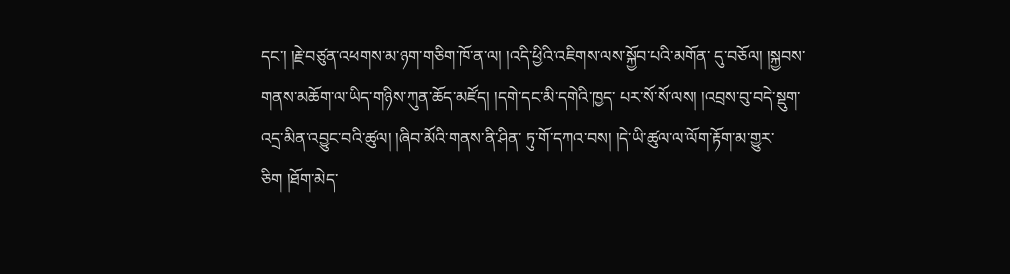དང་། །རྗེ་བཙུན་འཕགས་མ་ཉག་གཅིག་ཁོ་ན་ལ། །འདི་ཕྱིའི་འཇིགས་ལས་སྐྱོབ་པའི་མགོན་ དུ་བཅོལ། །སྐྱབས་གནས་མཆོག་ལ་ཡིད་གཉིས་ཀུན་ཆོད་མཛོད། །དགེ་དང་མི་དགེའི་ཁྱད་ པར་སོ་སོ་ལས། །འབྲས་བུ་བདེ་སྡུག་འདྲ་མིན་འབྱུང་བའི་ཚུལ། །ཞིབ་མོའི་གནས་ནི་ཤིན་ ཏུ་གོ་དཀའ་བས། །དེ་ཡི་ཚུལ་ལ་ལོག་རྟོག་མ་གྱུར་ཅིག །ཐོག་མེད་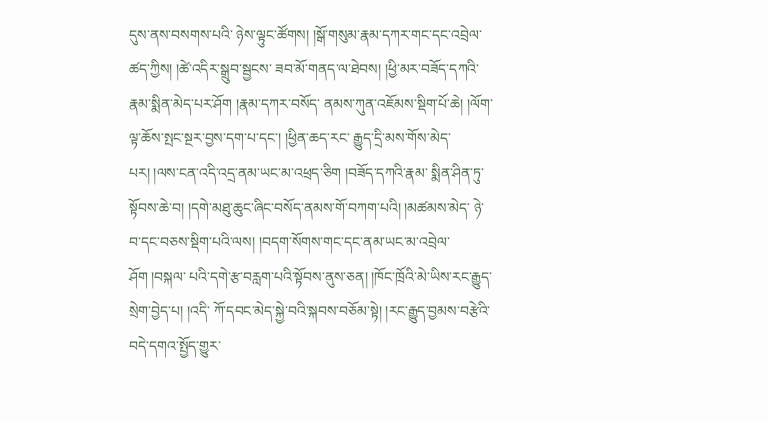དུས་ནས་བསགས་པའི་ ཉེས་ལྟུང་ཚོགས། །སྒོ་གསུམ་རྣམ་དཀར་གང་དང་འབྲེལ་ཚད་ཀྱིས། །ཚེ་འདིར་སྒྲུབ་སྦྱངས་ ཟབ་མོ་གནད་ལ་ཐེབས། །ཕྱི་མར་བཟོད་དཀའི་རྣམ་སྨིན་མེད་པར་ཤོག །རྣམ་དཀར་བསོད་ ནམས་ཀུན་འཇོམས་སྡིག་པོ་ཆེ། །ལོག་ལྟ་ཆོས་སྤང་སྔར་བྱས་དག་པ་དང་། །ཕྱིན་ཆད་རང་ རྒྱུད་དྲི་མས་གོས་མེད་པར། །ལས་ངན་འདི་འདྲ་ནམ་ཡང་མ་འཕྲད་ཅིག །བཟོད་དཀའི་རྣམ་ སྨིན་ཤིན་ཏུ་སྟོབས་ཆེ་བ། །དགེ་མཐུ་ཆུང་ཞིང་བསོད་ནམས་གོ་བཀག་པའི། །མཚམས་མེད་ ཉེ་བ་དང་བཅས་སྡིག་པའི་ལས། །བདག་སོགས་གང་དང་ནམ་ཡང་མ་འབྲེལ་ཤོག །བསྐལ་ པའི་དགེ་རྩ་བརླག་པའི་སྟོབས་ནུས་ཅན། །ཁོང་ཁྲོའི་མེ་ཡིས་རང་རྒྱུད་སྲེག་བྱེད་པ། །འདི་ ཀོ་དབང་མེད་སྐྱེ་བའི་སྐབས་བཅོམ་སྟེ། །རང་རྒྱུད་བྱམས་བརྩེའི་བདེ་དགའ་སྤྱོད་གྱུར་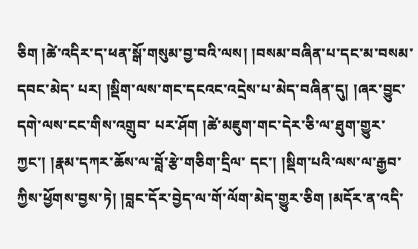ཅིག །ཚེ་འདིར་ད་ཕན་སྒོ་གསུམ་བྱ་བའི་ལས། །བསམ་བཞིན་པ་དང་མ་བསམ་དབང་མེད་ པར། །སྡིག་ལས་གང་དངའང་འདྲེས་པ་མེད་བཞིན་དུ། །ཞར་བྱུང་དགེ་ལས་ངང་གིས་འགྲུབ་ པར་ཤོག །ཚེ་མཇུག་གང་དེར་ཅི་ལ་ཐུག་གྱུར་ཀྱང་། །རྣམ་དཀར་ཆོས་ལ་བློ་རྩེ་གཅིག་དྲིལ་ དང་། །སྡིག་པའི་ལས་ལ་རྒྱབ་ཀྱིས་ཕྱོགས་བྱས་ཏེ། །བླང་དོར་བྱེད་ལ་གོ་ལོག་མེད་གྱུར་ཅིག །མདོར་ན་འདི་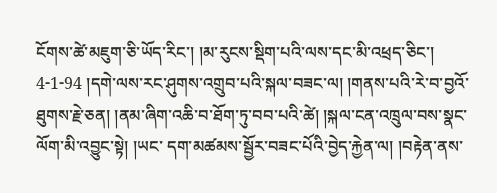ངོགས་ཚེ་མཇུག་ཅི་ཡོད་རིང་། །མ་རུངས་སྡིག་པའི་ལས་དང་མི་འཕྲད་ཅིང་། 4-1-94 །དགེ་ལས་རང་ཤུགས་འགྲུབ་པའི་སྐལ་བཟང་ལ། །གནས་པའི་རེ་བ་བྱའོ་ཐུགས་རྗེ་ཅན། །ནམ་ཞིག་འཆི་བ་ཐོག་ཏུ་བབ་པའི་ཚེ། །སྐལ་ངན་འཁྲུལ་བས་སྣང་ལོག་མི་འབྱུང་སྟེ། །ཡང་ དག་མཚམས་སྦྱོར་བཟང་པོའི་བྱེད་རྐྱེན་ལ། །བརྟེན་ནས་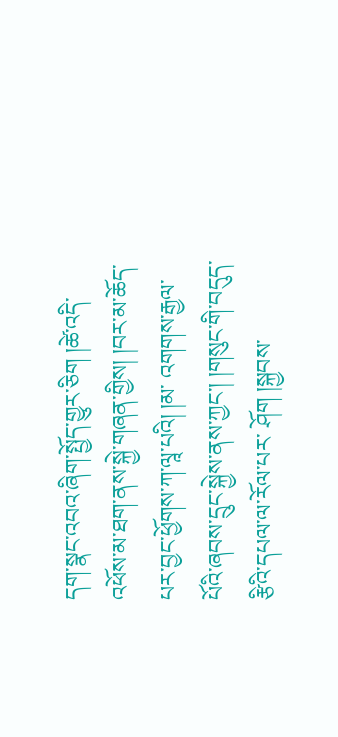དག་སྣང་འབའ་ཞིག་སྤྱོད་གྱུར་ཅིག །ཚེ་འདི་འཕོས་མ་ཐག་ནས་སྐྱེ་གཞན་གྱིས། །བར་མ་ཆོད་པར་བྱང་ཕྱོགས་ཀ་ལཱ་པའི། །མ་ འགགས་རྒྱལ་པོའི་ཞབས་དྲུང་སྐྱེས་ནས་ཀྱང་། །གསུང་གི་བདུད་རྩིའི་དཔལ་ལ་རོལ་པར་ ཤོག །སྐྱབས་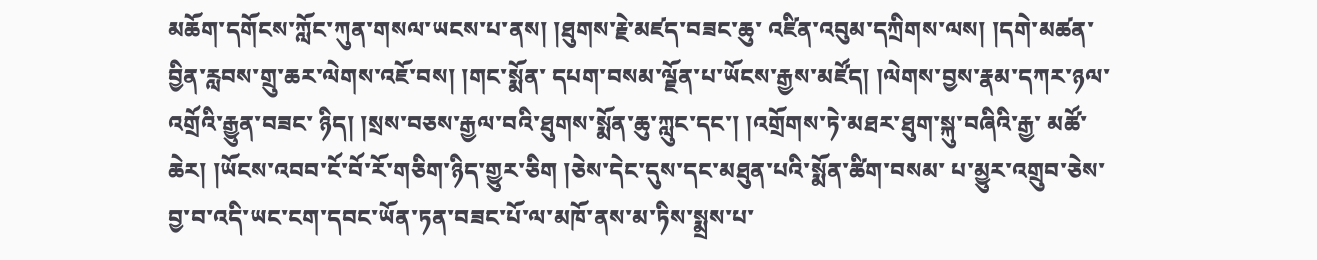མཆོག་དགོངས་ཀློང་ཀུན་གསལ་ཡངས་པ་ནས། །ཐུགས་རྗེ་མཛད་བཟང་ཆུ་ འཛིན་འབུམ་དཀྲིགས་ལས། །དགེ་མཚན་བྱིན་རླབས་གྲུ་ཆར་ལེགས་འཇོ་བས། །གང་སྨོན་ དཔག་བསམ་ལྗོན་པ་ཡོངས་རྒྱས་མཛོད། །ལེགས་བྱས་རྣམ་དཀར་ཉལ་འགྲོའི་རྒྱུན་བཟང་ ཉིད། །སྲས་བཅས་རྒྱལ་བའི་ཐུགས་སྨོན་ཆུ་ཀླུང་དང་། །འགྲོགས་ཏེ་མཐར་ཐུག་སྐུ་བཞིའི་རྒྱ་ མཚོ་ཆེར། །ཡོངས་འབབ་ངོ་བོ་རོ་གཅིག་ཉིད་གྱུར་ཅིག །ཅེས་དེང་དུས་དང་མཐུན་པའི་སྨོན་ཚིག་བསམ་ པ་མྱུར་འགྲུབ་ཅེས་བྱ་བ་འདི་ཡང་ངག་དབང་ཡོན་ཏན་བཟང་པོ་ལ་མཁོ་ནས་མ་ཏིས་སྨྲས་པ་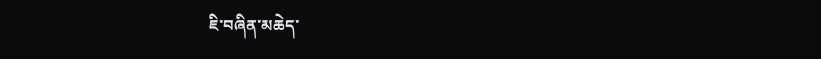ཇི་བཞིན་མཆེད་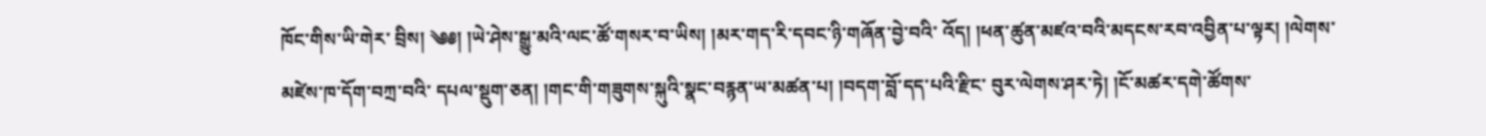ཁོང་གིས་ཡི་གེར་ བྲིས། ༄༅། །ཡེ་ཤེས་སྒྱུ་མའི་ལང་ཚོ་གསར་བ་ཡིས། །མར་གད་རི་དབང་ཉི་གཞོན་བྱེ་བའི་ འོད། །ཕན་ཚུན་མཛའ་བའི་མདངས་རབ་འབྱིན་པ་ལྟར། །ལེགས་མཛེས་ཁ་དོག་བཀྲ་བའི་ དཔལ་སྡུག་ཅན། །གང་གི་གཟུགས་སྐུའི་སྣང་བརྙན་ཡ་མཚན་པ། །བདག་བློ་དད་པའི་རྫིང་ བུར་ལེགས་ཤར་ཏེ། །ངོ་མཚར་དགེ་ཚོགས་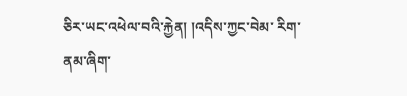ཅིར་ཡང་འཕེལ་བའི་རྐྱེན། །འདིས་ཀྱང་བེམ་ རིག་ནམ་ཞིག་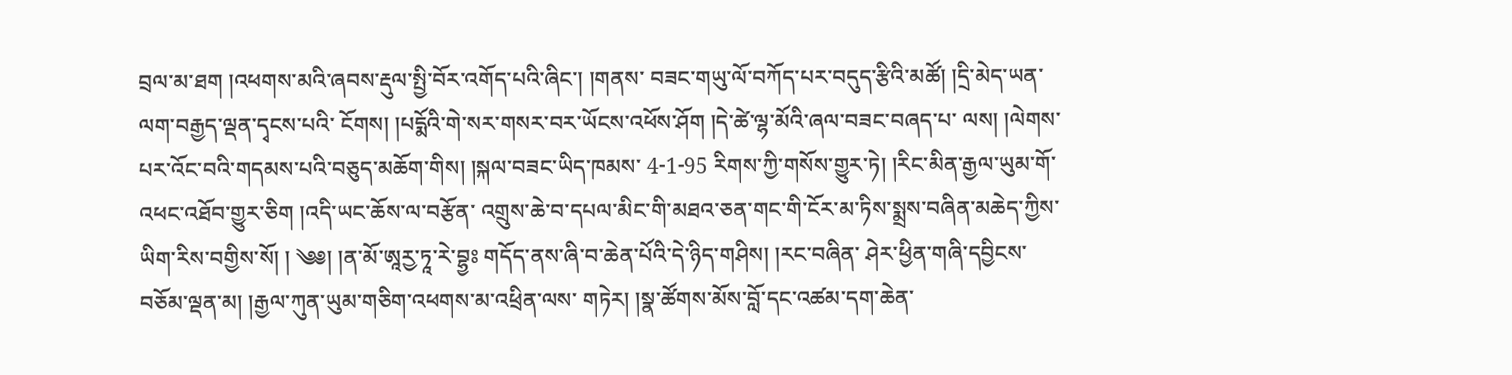བྲལ་མ་ཐག །འཕགས་མའི་ཞབས་རྡུལ་སྤྱི་བོར་འགོད་པའི་ཞིང་། །གནས་ བཟང་གཡུ་ལོ་བཀོད་པར་བདུད་རྩིའི་མཚོ། །དྲི་མེད་ཡན་ལག་བརྒྱད་ལྡན་དྭངས་པའི་ ངོགས། །པདྨོའི་གེ་སར་གསར་བར་ཡོངས་འཕོས་ཤོག །དེ་ཚེ་ལྷ་མོའི་ཞལ་བཟང་བཞད་པ་ ལས། །ལེགས་པར་འོང་བའི་གདམས་པའི་བཅུད་མཆོག་གིས། །སྐལ་བཟང་ཡིད་ཁམས་ 4-1-95 རིགས་ཀྱི་གསོས་གྱུར་ཏེ། །རིང་མིན་རྒྱལ་ཡུམ་གོ་འཕང་འཐོབ་གྱུར་ཅིག །འདི་ཡང་ཆོས་ལ་བརྩོན་ འགྲུས་ཆེ་བ་དཔལ་མིང་གི་མཐའ་ཅན་གང་གི་ངོར་མ་ཏིས་སྨྲས་བཞིན་མཆེད་ཀྱིས་ཡིག་རིས་བགྱིས་སོ། ། ༄༅། །ན་མོ་ཨཱརྱ་ཏཱ་རེ་བྷྱཿ གདོད་ནས་ཞི་བ་ཆེན་པོའི་དེ་ཉིད་གཤིས། །རང་བཞིན་ ཤེར་ཕྱིན་གཞི་དབྱིངས་བཅོམ་ལྡན་མ། །རྒྱལ་ཀུན་ཡུམ་གཅིག་འཕགས་མ་འཕྲིན་ལས་ གཏེར། །སྣ་ཚོགས་མོས་བློ་དང་འཚམ་དག་ཆེན་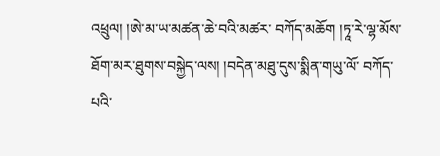འཕྲུལ། །ཨེ་མ་ཡ་མཚན་ཆེ་བའི་མཚར་ བཀོད་མཆོག །ཏཱ་རེ་ལྷ་མོས་ཐོག་མར་ཐུགས་བསྐྱེད་ལས། །བདེན་མཐུ་དུས་སྨིན་གཡུ་ལོ་ བཀོད་པའི་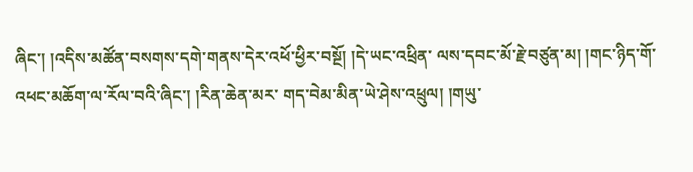ཞིང་། །འདིས་མཚོན་བསགས་དགེ་གནས་དེར་འཕོ་ཕྱིར་བསྔོ། །དེ་ཡང་འཕྲིན་ ལས་དབང་མོ་རྗེ་བཙུན་མ། །གང་ཉིད་གོ་འཕང་མཆོག་ལ་རོལ་བའི་ཞིང་། །རིན་ཆེན་མར་ གད་བེམ་མིན་ཡེ་ཤེས་འཕྲུལ། །གཡུ་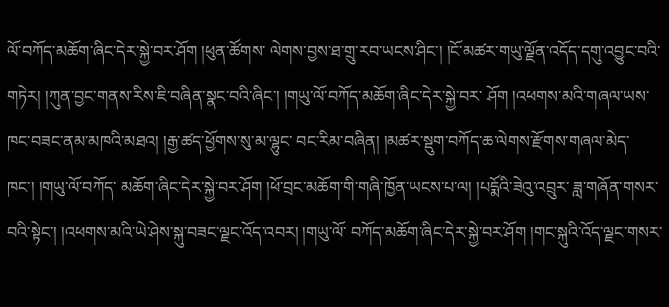ལོ་བཀོད་མཆོག་ཞིང་དེར་སྐྱེ་བར་ཤོག །ཕུན་ཚོགས་ ལེགས་བྱས་ཐ་གྲུ་རབ་ཡངས་ཤིང་། །ངོ་མཚར་གཡུ་ལྗོན་འདོད་དགུ་འབྱུང་བའི་གཏེར། །ཀུན་བྱང་གནས་རིས་ཇི་བཞིན་སྣང་བའི་ཞིང་། །གཡུ་ལོ་བཀོད་མཆོག་ཞིང་དེར་སྐྱེ་བར་ ཤོག །འཕགས་མའི་གཞལ་ཡས་ཁང་བཟང་ནམ་མཁའི་མཐའ། །རྒྱ་ཚད་ཕྱོགས་སུ་མ་ལྷུང་ བང་རིམ་བཞིན། །མཚར་སྡུག་བཀོད་ཆ་ལེགས་རྫོགས་གཞལ་མེད་ཁང་། །གཡུ་ལོ་བཀོད་ མཆོག་ཞིང་དེར་སྐྱེ་བར་ཤོག །ཕོ་བྲང་མཆོག་གི་གཞི་ཁྱོན་ཡངས་པ་ལ། །པདྨོའི་ཟེའུ་འབྲུར་ ཟླ་གཞོན་གསར་བའི་སྟེང་། །འཕགས་མའི་ཡེ་ཤེས་སྐུ་བཟང་ལྗང་འོད་འབར། །གཡུ་ལོ་ བཀོད་མཆོག་ཞིང་དེར་སྐྱེ་བར་ཤོག །གང་སྐུའི་འོད་ལྗང་གསར་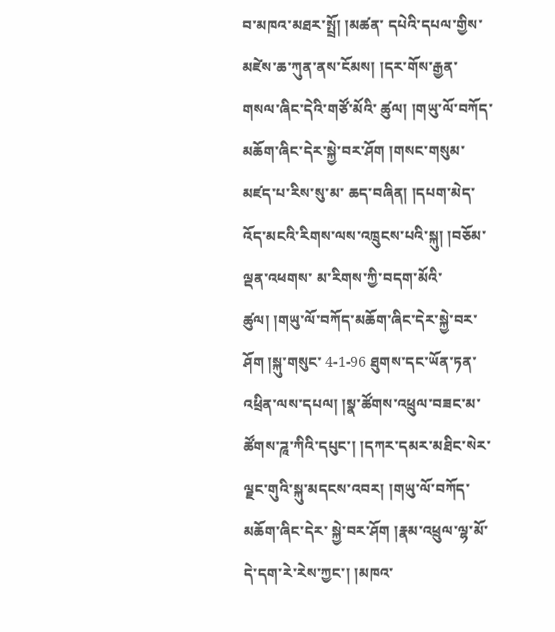བ་མཁའ་མཐར་སྤྲོ། །མཚན་ དཔེའི་དཔལ་གྱིས་མཛེས་ཆ་ཀུན་ནས་ངོམས། །དར་གོས་རྒྱན་གསལ་ཞིང་དེའི་གཙོ་མོའི་ ཚུལ། །གཡུ་ལོ་བཀོད་མཆོག་ཞིང་དེར་སྐྱེ་བར་ཤོག །གསང་གསུམ་མཛད་པ་རིས་སུ་མ་ ཆད་བཞིན། །དཔག་མེད་འོད་མངའི་རིགས་ལས་འཁྲུངས་པའི་སྐུ། །བཅོམ་ལྡན་འཕགས་ མ་རིགས་ཀྱི་བདག་མོའི་ཚུལ། །གཡུ་ལོ་བཀོད་མཆོག་ཞིང་དེར་སྐྱེ་བར་ཤོག །སྐུ་གསུང་ 4-1-96 ཐུགས་དང་ཡོན་ཏན་འཕྲིན་ལས་དཔལ། །སྣ་ཚོགས་འཕྲུལ་བཟང་མ་ཚོགས་ཌཱ་ཀིའི་དཔུང་། །དཀར་དམར་མཐིང་སེར་ལྗང་གུའི་སྐུ་མདངས་འབར། །གཡུ་ལོ་བཀོད་མཆོག་ཞིང་དེར་ སྐྱེ་བར་ཤོག །རྣམ་འཕྲུལ་ལྷ་མོ་དེ་དག་རེ་རེས་ཀྱང་། །མཁའ་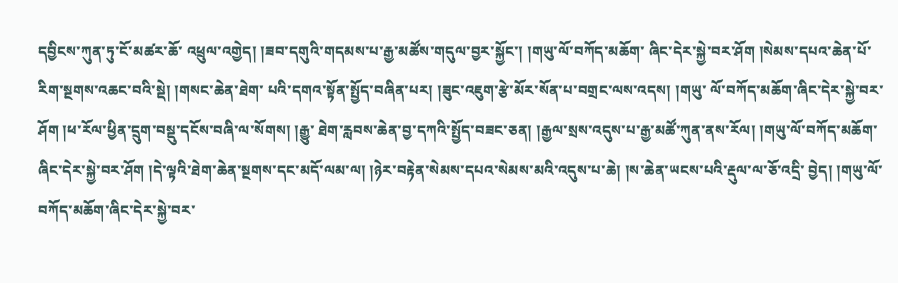དབྱིངས་ཀུན་ཏུ་ངོ་མཚར་ཆོ་ འཕྲུལ་འགྱེད། །ཟབ་དགུའི་གདམས་པ་རྒྱ་མཚོས་གདུལ་བྱར་སྐྱོང་། །གཡུ་ལོ་བཀོད་མཆོག་ ཞིང་དེར་སྐྱེ་བར་ཤོག །སེམས་དཔའ་ཆེན་པོ་རིག་སྔགས་འཆང་བའི་སྡེ། །གསང་ཆེན་ཐེག་ པའི་དགའ་སྟོན་སྤྱོད་བཞིན་པར། །ཟུང་འཇུག་རྩེ་མོར་སོན་པ་བགྲང་ལས་འདས། །གཡུ་ ལོ་བཀོད་མཆོག་ཞིང་དེར་སྐྱེ་བར་ཤོག །ཕ་རོལ་ཕྱིན་དྲུག་བསྡུ་དངོས་བཞི་ལ་སོགས། །རྒྱུ་ ཐེག་རླབས་ཆེན་བྱ་དཀའི་སྤྱོད་བཟང་ཅན། །རྒྱལ་སྲས་འདུས་པ་རྒྱ་མཚོ་ཀུན་ནས་རོལ། །གཡུ་ལོ་བཀོད་མཆོག་ཞིང་དེར་སྐྱེ་བར་ཤོག །དེ་ལྟའི་ཐེག་ཆེན་སྔགས་དང་མདོ་ལམ་ལ། །ཉེར་བརྟེན་སེམས་དཔའ་སེམས་མའི་འདུས་པ་ཆེ། །ས་ཆེན་ཡངས་པའི་རྡུལ་ལ་ཅོ་འདྲི་ བྱེད། །གཡུ་ལོ་བཀོད་མཆོག་ཞིང་དེར་སྐྱེ་བར་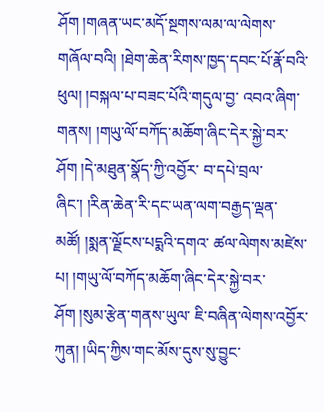ཤོག །གཞན་ཡང་མདོ་སྔགས་ལམ་ལ་ལེགས་ གཞོལ་བའི། །ཐེག་ཆེན་རིགས་ཁྱད་དབང་པོ་རྣོ་བའི་ཕུལ། །བསྐལ་པ་བཟང་པོའི་གདུལ་བྱ་ འབའ་ཞིག་གནས། །གཡུ་ལོ་བཀོད་མཆོག་ཞིང་དེར་སྐྱེ་བར་ཤོག །དེ་མཐུན་སྣོད་ཀྱི་འབྱོར་ བ་དཔེ་བྲལ་ཞིང་། །རིན་ཆེན་རི་དང་ཡན་ལག་བརྒྱད་ལྡན་མཚོ། །སྨན་ལྗོངས་པདྨའི་དགའ་ ཚལ་ལེགས་མཛེས་པ། །གཡུ་ལོ་བཀོད་མཆོག་ཞིང་དེར་སྐྱེ་བར་ཤོག །སུམ་རྩེན་གནས་ཡུལ་ ཇི་བཞིན་ལེགས་འབྱོར་ཀུན། །ཡིད་ཀྱིས་གང་མོས་དུས་སུ་བྱུང་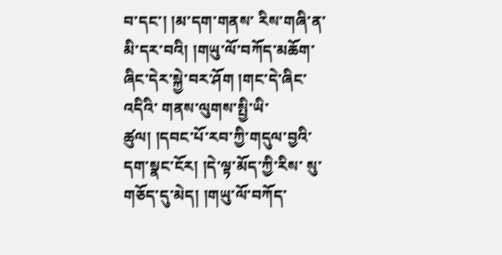བ་དང་། །མ་དག་གནས་ རིས་གཞི་ན་མི་དར་བའི། །གཡུ་ལོ་བཀོད་མཆོག་ཞིང་དེར་སྐྱེ་བར་ཤོག །གང་དེ་ཞིང་འདིའི་ གནས་ལུགས་སྤྱི་ཡི་ཚུལ། །དབང་པོ་རབ་ཀྱི་གདུལ་བྱའི་དག་སྣང་ངོར། །དེ་ལྟ་མོད་ཀྱི་རིས་ སུ་གཅོད་དུ་མེད། །གཡུ་ལོ་བཀོད་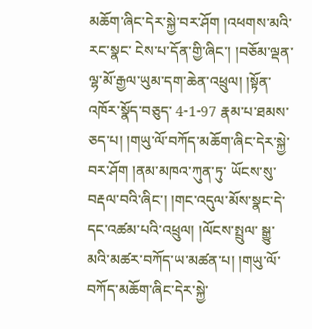མཆོག་ཞིང་དེར་སྐྱེ་བར་ཤོག །འཕགས་མའི་རང་སྣང་ ངེས་པ་དོན་གྱི་ཞིང་། །བཅོམ་ལྡན་ལྷ་མོ་རྒྱལ་ཡུམ་དག་ཆེན་འཕྲུལ། །སྟོན་འཁོར་སྣོད་བཅུད་ 4-1-97 རྣམ་པ་ཐམས་ཅད་པ། །གཡུ་ལོ་བཀོད་མཆོག་ཞིང་དེར་སྐྱེ་བར་ཤོག །ནམ་མཁའ་ཀུན་ཏུ་ ཡོངས་སུ་བརྡལ་བའི་ཞིང་། །གང་འདུལ་མོས་སྣང་དེ་དང་འཚམ་པའི་འཕྲུལ། །ལོངས་སྤྲུལ་ སྒྱུ་མའི་མཚར་བཀོད་ཡ་མཚན་པ། །གཡུ་ལོ་བཀོད་མཆོག་ཞིང་དེར་སྐྱེ་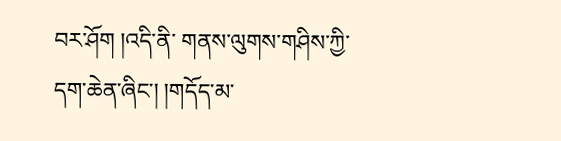བར་ཤོག །འདི་ནི་ གནས་ལུགས་གཤིས་ཀྱི་དག་ཆེན་ཞིང་། །གདོད་མ་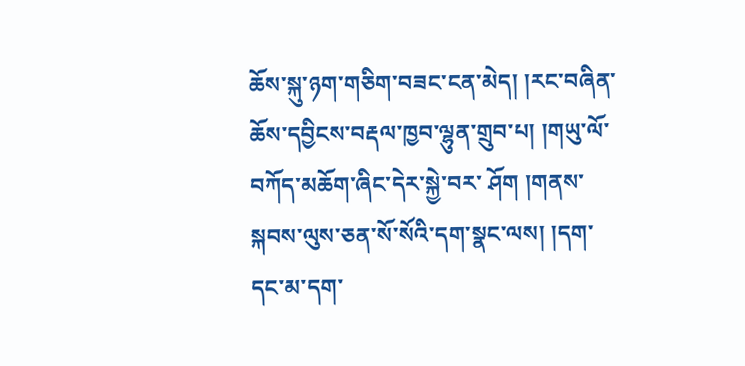ཆོས་སྐུ་ཉག་གཅིག་བཟང་ངན་མེད། །རང་བཞིན་ཆོས་དབྱིངས་བརྡལ་ཁྱབ་ལྷུན་གྲུབ་པ། །གཡུ་ལོ་བཀོད་མཆོག་ཞིང་དེར་སྐྱེ་བར་ ཤོག །གནས་སྐབས་ལུས་ཅན་སོ་སོའི་དག་སྣང་ལས། །དག་དང་མ་དག་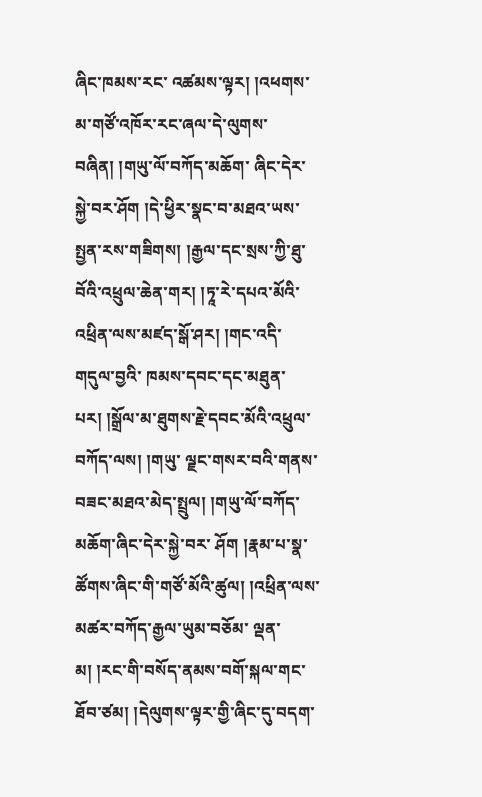ཞིང་ཁམས་རང་ འཚམས་ལྟར། །འཕགས་མ་གཙོ་འཁོར་རང་ཞལ་དེ་ལུགས་བཞིན། །གཡུ་ལོ་བཀོད་མཆོག་ ཞིང་དེར་སྐྱེ་བར་ཤོག །དེ་ཕྱིར་སྣང་བ་མཐའ་ཡས་སྤྱན་རས་གཟིགས། །རྒྱལ་དང་སྲས་ཀྱི་ཐུ་ བོའི་འཕྲུལ་ཆེན་གར། །ཏཱ་རེ་དཔའ་མོའི་འཕྲིན་ལས་མཛད་སྒོ་ཤར། །གང་འདི་གདུལ་བྱའི་ ཁམས་དབང་དང་མཐུན་པར། །སྒྲོལ་མ་ཐུགས་རྗེ་དབང་མོའི་འཕྲུལ་བཀོད་ལས། །གཡུ་ ལྗང་གསར་བའི་གནས་བཟང་མཐའ་མེད་སྤྲུལ། །གཡུ་ལོ་བཀོད་མཆོག་ཞིང་དེར་སྐྱེ་བར་ ཤོག །རྣམ་པ་སྣ་ཚོགས་ཞིང་གི་གཙོ་མོའི་ཚུལ། །འཕྲིན་ལས་མཚར་བཀོད་རྒྱལ་ཡུམ་བཅོམ་ ལྡན་མ། །རང་གི་བསོད་ནམས་བགོ་སྐལ་གང་ཐོབ་ཙམ། །དེལུགས་ལྟར་གྱི་ཞིང་དུ་བདག་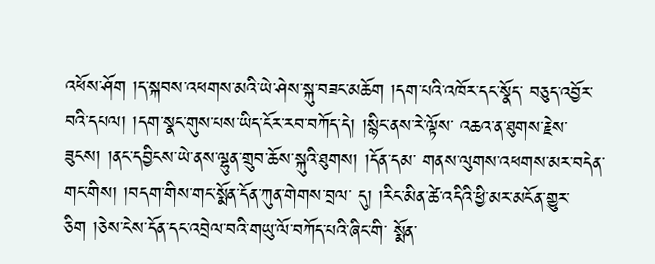འཕོས་ཤོག །ད་སྐབས་འཕགས་མའི་ཡེ་ཤེས་སྐུ་བཟང་མཆོག །དག་པའི་འཁོར་དང་སྣོད་ བཅུད་འབྱོར་བའི་དཔལ། །དག་སྣང་གུས་པས་ཡིད་ངོར་རབ་བཀོད་དེ། །སྙིང་ནས་རེ་ལྟོས་ འཆའ་ན་ཐུགས་རྗེས་ཟུངས། །ནང་དབྱིངས་ཡེ་ནས་ལྷུན་གྲུབ་ཆོས་སྐུའི་ཐུགས། །དོན་དམ་ གནས་ལུགས་འཕགས་མར་བདེན་གང་གིས། །བདག་གིས་གང་སྨོན་དོན་ཀུན་གེགས་བྲལ་ དུ། །རིང་མིན་ཚེ་འདིའི་ཕྱི་མར་མངོན་གྱུར་ཅིག །ཅེས་ངེས་དོན་དང་འབྲེལ་བའི་གཡུ་ལོ་བཀོད་པའི་ཞིང་གི་ སྨོན་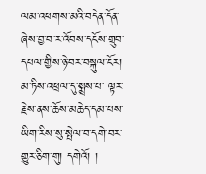ལམ་འཕགས་མའི་བདེན་དོན་ཞེས་བྱ་བ་ར་འོབས་དངོས་གྲུབ་དཔལ་གྱིས་ཉེ་བར་བསྐུལ་ངོར། མ་ཏིས་འཕྲལ་དུ་སྨྲས་པ་ ལྟར་རྗེས་ནས་ཆོས་མཆེད་དམ་པས་ཡིག་རིས་སུ་སྤེལ་བ་དགེ་བར་གྱུར་ཅིག་གུ། དགེའོ། །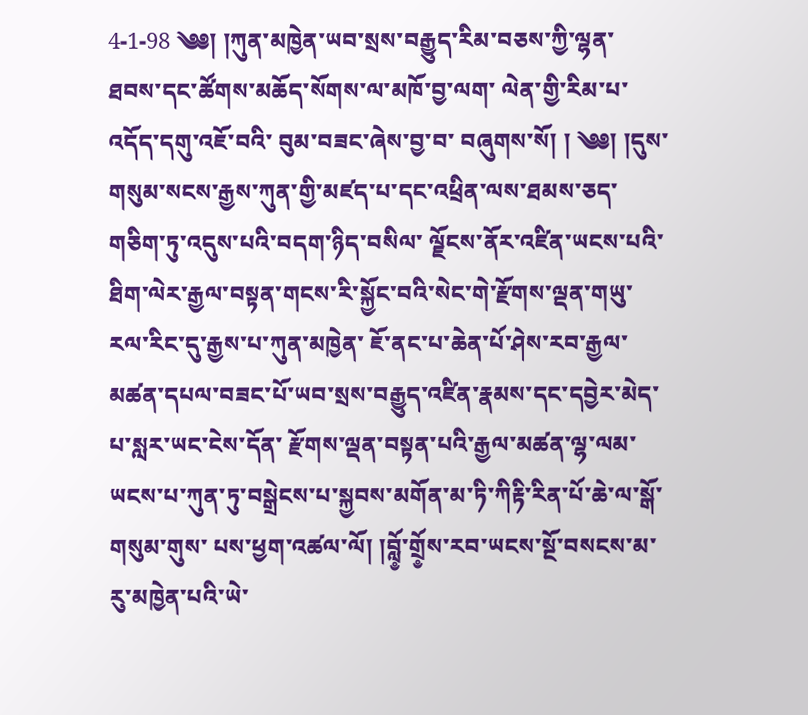4-1-98 ༄༅། །ཀུན་མཁྱེན་ཡབ་སྲས་བརྒྱུད་རིམ་བཅས་ཀྱི་ལྷན་ ཐབས་དང་ཚོགས་མཆོད་སོགས་ལ་མཁོ་བྱ་ལག་ ལེན་གྱི་རིམ་པ་འདོད་དགུ་འཇོ་བའི་ བུམ་བཟང་ཞེས་བྱ་བ་ བཞུགས་སོ། ། ༄༅། །དུས་གསུམ་སངས་རྒྱས་ཀུན་གྱི་མཛད་པ་དང་འཕྲིན་ལས་ཐམས་ཅད་གཅིག་ཏུ་འདུས་པའི་བདག་ཉིད་བསིལ་ ལྗོངས་ནོར་འཛིན་ཡངས་པའི་ཐིག་ལེར་རྒྱལ་བསྟན་གངས་རི་སྐྱོང་བའི་སེང་གེ་རྫོགས་ལྡན་གཡུ་རལ་རིང་དུ་རྒྱས་པ་ཀུན་མཁྱེན་ ཇོ་ནང་པ་ཆེན་པོ་ཤེས་རབ་རྒྱལ་མཚན་དཔལ་བཟང་པོ་ཡབ་སྲས་བརྒྱུད་འཛིན་རྣམས་དང་དབྱེར་མེད་པ་སླར་ཡང་ངེས་དོན་ རྫོགས་ལྡན་བསྟན་པའི་རྒྱལ་མཚན་ལྷ་ལམ་ཡངས་པ་ཀུན་ཏུ་བསྒྲེངས་པ་སྐྱབས་མགོན་མ་ཏི་ཀིརྟི་རིན་པོ་ཆེ་ལ་སྒོ་གསུམ་གུས་ པས་ཕྱག་འཚལ་ལོ། །བློ༵་གྲོ༵ས་རབ་ཡངས་སྔོ་བསངས་མ་རུ་མཁྱེན་པའི་ཡེ་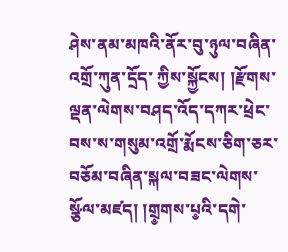ཤེས་ནམ་མཁའི་ནོར་བུ་ཉུལ་བཞིན་འགྲོ་ཀུན་དྲོད་ ཀྱིས་སྐྱོངས། །རྫོགས་ལྡན་ལེགས་བཤད་འོད་དཀར་ཕྲེང་བས་ས་གསུམ་འགྲོ་རྨོངས་ཅིག་ཅར་བཅོམ་བཞིན་སྐལ་བཟང་ལེགས་ སྩོལ་མཛད། །གྲ༵གས་པ༵འི་དགེ་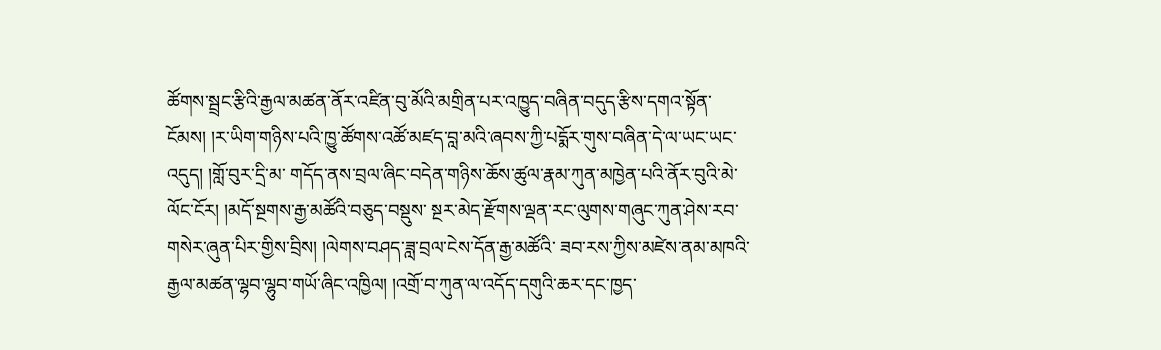ཚོགས་སྦྲང་རྩིའི་རྒྱལ་མཚན་ནོར་འཛིན་བུ་མོའི་མགྲིན་པར་འཁྱུད་བཞིན་བདུད་རྩིས་དགའ་སྟོན་ ངོམས། །ར་ཡིག་གཉིས་པའི་ཁྱུ་ཚོགས་འཚོ་མཛད་བླ་མའི་ཞབས་ཀྱི་པདྨོར་གུས་བཞིན་དེ་ལ་ཡང་ཡང་འདུད། །གློ་བུར་དྲི་མ་ གདོད་ནས་བྲལ་ཞིང་བདེན་གཉིས་ཆོས་ཚུལ་རྣམ་ཀུན་མཁྱེན་པའི་ནོར་བུའི་མེ་ལོང་ངོར། །མདོ་སྔགས་རྒྱ་མཚོའི་བཅུད་བསྡུས་ སྔར་མེད་རྫོགས་ལྡན་རང་ལུགས་གཞུང་ཀུན་ཤེས་རབ་གསེར་ཞུན་པིར་གྱིས་བྲིས། །ལེགས་བཤད་ཟླ་བྲལ་ངེས་དོན་རྒྱ་མཚོའི་ ཟབ་རས་ཀྱིས་མཛེས་ནམ་མཁའི་རྒྱལ་མཚན་ལྷབ་ལྷུབ་གཡོ་ཞིང་འཁྱིལ། །འགྲོ་བ་ཀུན་ལ་འདོད་དགུའི་ཆར་དང་ཁྱད་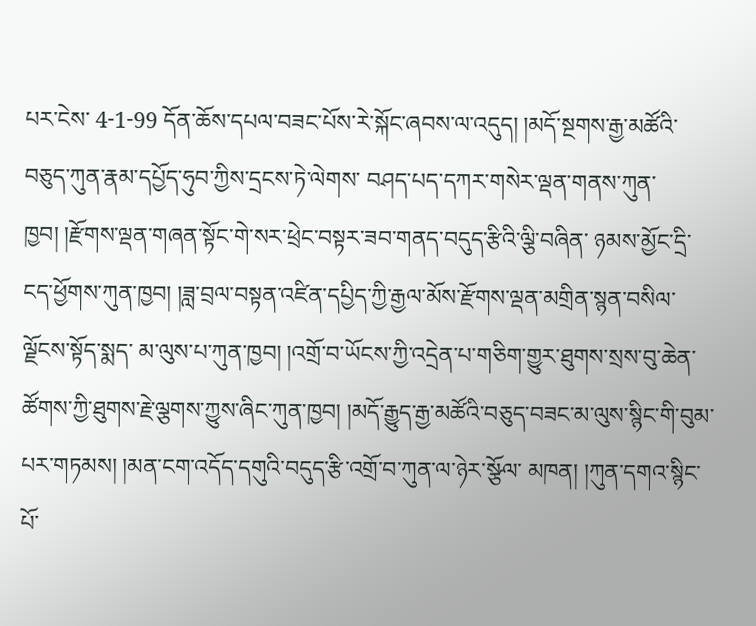པར་ངེས་ 4-1-99 དོན་ཆོས་དཔལ་བཟང་པོས་རེ་སྐོང་ཞབས་ལ་འདུད། །མདོ་སྔགས་རྒྱ་མཚོའི་བཅུད་ཀུན་རྣམ་དཔྱོད་ཧུབ་ཀྱིས་དྲངས་ཏེ་ལེགས་ བཤད་པད་དཀར་གསེར་ལྡན་གནས་ཀུན་ཁྱབ། །རྫོགས་ལྡན་གཞན་སྟོང་གེ་སར་ཕྲེང་བསྟར་ཟབ་གནད་བདུད་རྩིའི་ལྕི་བཞིན་ ཉམས་མྱོང་དྲི་ངད་ཕྱོགས་ཀུན་ཁྱབ། །ཟླ་བྲལ་བསྟན་འཛིན་དཔྱིད་ཀྱི་རྒྱལ་མོས་རྫོགས་ལྡན་མགྲིན་སྙན་བསིལ་ལྗོངས་སྟོད་སྨད་ མ་ལུས་པ་ཀུན་ཁྱབ། །འགྲོ་བ་ཡོངས་ཀྱི་འདྲེན་པ་གཅིག་གྱུར་ཐུགས་སྲས་བུ་ཆེན་ཚོགས་ཀྱི་ཐུགས་རྗེ་ལྕགས་ཀྱུས་ཞིང་ཀུན་ཁྱབ། །མདོ་རྒྱུད་རྒྱ་མཚོའི་བཅུད་བཟང་མ་ལུས་སྙིང་གི་བུམ་པར་གཏམས། །མན་ངག་འདོད་དགུའི་བདུད་རྩི་འགྲོ་བ་ཀུན་ལ་ཉེར་སྩོལ་ མཁན། །ཀུན་དགའ་སྙིང་པོ་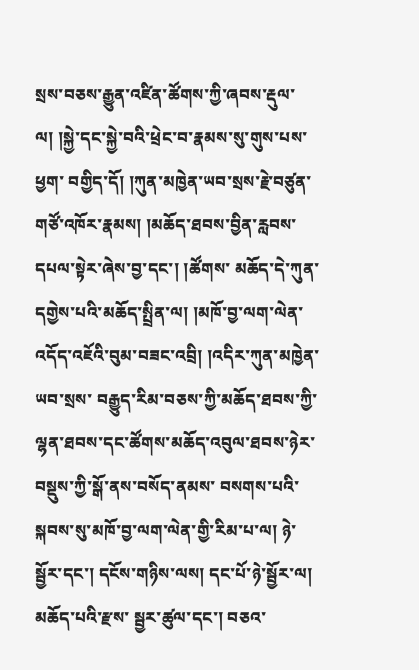སྲས་བཅས་རྒྱུན་འཛིན་ཚོགས་ཀྱི་ཞབས་རྡུལ་ལ། །སྐྱེ་དང་སྐྱེ་བའི་ཕྲེང་བ་རྣམས་སུ་གུས་པས་ཕྱག་ བགྱིད་དོ། །ཀུན་མཁྱེན་ཡབ་སྲས་རྗེ་བཙུན་གཙོ་འཁོར་རྣམས། །མཆོད་ཐབས་བྱིན་རླབས་དཔལ་སྟེར་ཞེས་བྱ་དང་། །ཚོགས་ མཆོད་དེ་ཀུན་དགྱེས་པའི་མཆོད་སྤྲིན་ལ། །མཁོ་བྱ་ལག་ལེན་འདོད་འཇོའི་བུམ་བཟང་འབྲི། །འདིར་ཀུན་མཁྱེན་ཡབ་སྲས་ བརྒྱུད་རིམ་བཅས་ཀྱི་མཆོད་ཐབས་ཀྱི་ལྷན་ཐབས་དང་ཚོགས་མཆོད་འབུལ་ཐབས་ཉེར་བསྡུས་ཀྱི་སྒོ་ནས་བསོད་ནམས་ བསགས་པའི་སྐབས་སུ་མཁོ་བྱ་ལག་ལེན་གྱི་རིམ་པ་ལ། ཉེ་སྦྱོར་དང་། དངོས་གཉིས་ལས། དང་པོ་ཉེ་སྦྱོར་ལ། མཆོད་པའི་རྫས་ སྦྱར་ཚུལ་དང་། བཅའ་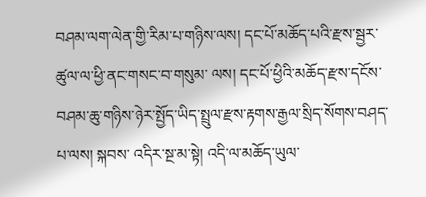བཤམ་ལག་ལེན་གྱི་རིམ་པ་གཉིས་ལས། དང་པོ་མཆོད་པའི་རྫས་སྦྱར་ཚུལ་ལ་ཕྱི་ནང་གསང་བ་གསུམ་ ལས། དང་པོ་ཕྱིའི་མཆོད་རྫས་དངོས་བཤམ་ཆུ་གཉིས་ཉེར་སྤྱོད་ཡིད་སྤྲུལ་རྫས་རྟགས་རྒྱལ་སྲིད་སོགས་བཤད་པ་ལས། སྐབས་ འདིར་སྔ་མ་སྟེ། འདི་ལ་མཆོད་ཡུལ་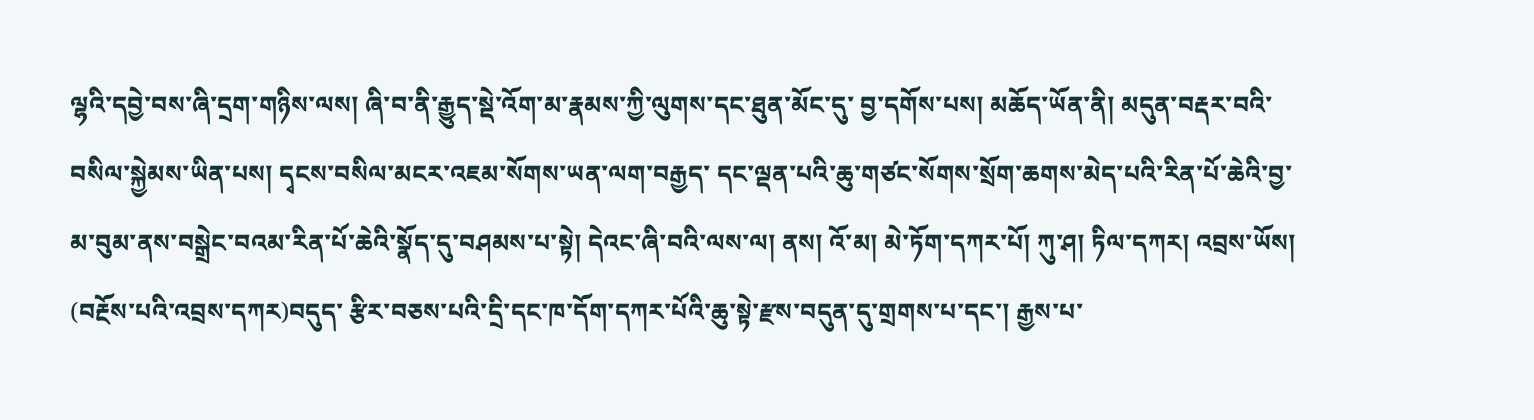ལྷའི་དབྱེ་བས་ཞི་དྲག་གཉིས་ལས། ཞི་བ་ནི་རྒྱུད་སྡེ་འོག་མ་རྣམས་ཀྱི་ལུགས་དང་ཐུན་མོང་དུ་ བྱ་དགོས་པས། མཆོད་ཡོན་ནི། མདུན་བརྡར་བའི་བསིལ་སྐྱེམས་ཡིན་པས། དྭངས་བསིལ་མངར་འཇམ་སོགས་ཡན་ལག་བརྒྱད་ དང་ལྡན་པའི་ཆུ་གཙང་སོགས་སྲོག་ཆགས་མེད་པའི་རིན་པོ་ཆེའི་བྱ་མ་བུམ་ནས་བསྒྲེང་བའམ་རིན་པོ་ཆེའི་སྣོད་དུ་བཤམས་པ་སྟེ། དེའང་ཞི་བའི་ལས་ལ། ནས། འོ་མ། མེ་ཏོག་དཀར་པོ། ཀུ་ཤ། ཏིལ་དཀར། འབྲས་ཡོས། (བརྔོས་པའི་འབྲས་དཀར)བདུད་ རྩིར་བཅས་པའི་དྲི་དང་ཁ་དོག་དཀར་པོའི་ཆུ་སྟེ་རྫས་བདུན་དུ་གྲགས་པ་དང་། རྒྱས་པ་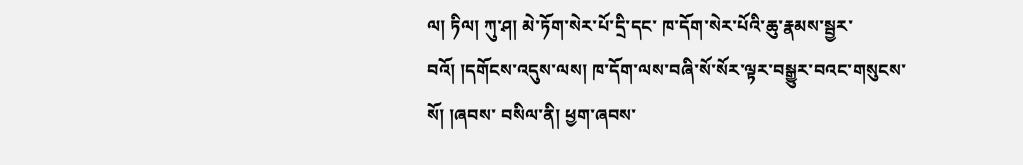ལ། ཏིལ། ཀུ་ཤ། མེ་ཏོག་སེར་པོ་དྲི་དང་ ཁ་དོག་སེར་པོའི་ཆུ་རྣམས་སྦྱར་བའོ། །དགོངས་འདུས་ལས། ཁ་དོག་ལས་བཞི་སོ་སོར་ལྟར་བསྒྱུར་བའང་གསུངས་སོ། །ཞབས་ བསིལ་ནི། ཕྱག་ཞབས་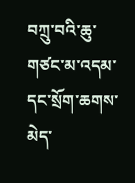བཀྲུ་བའི་ཆུ་གཙང་མ་འདམ་དང་སྲོག་ཆགས་མེད་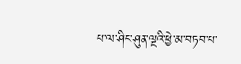པ་ལ་ཤིང་ཤུན་ལྔའི་ཕྱེ་མ་བཏབ་པ་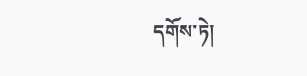དགོས་ཏེ།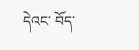དེའང་ བོད་